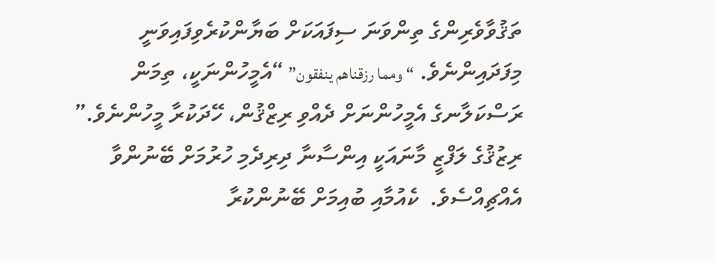ތަޤުވާވެރިންގެ ތިންވަނަ ސިފައަކަށް ބަޔާންކުރެވިފައިވަނީ މިފަދައިންނެވެ. “ومما رزقناهم ينفقون” “އެމީހުންނަކީ، ތިމަން ރަސްކަލާނގެ އެމީހުންނަށް ދެއްވި ރިޒްޤުން، ހޭދަކުރާ މީހުންނެވެ.” ރިޒުޤުގެ ލަފްޒީ މާނައަކީ އިންސާނާ ދިރިދެމި ހުރުމަށް ބޭނުންވާ އެއްޗިއްސެވެ.  ކެއުމާއި ބުއިމަށް ބޭނުންކުރާ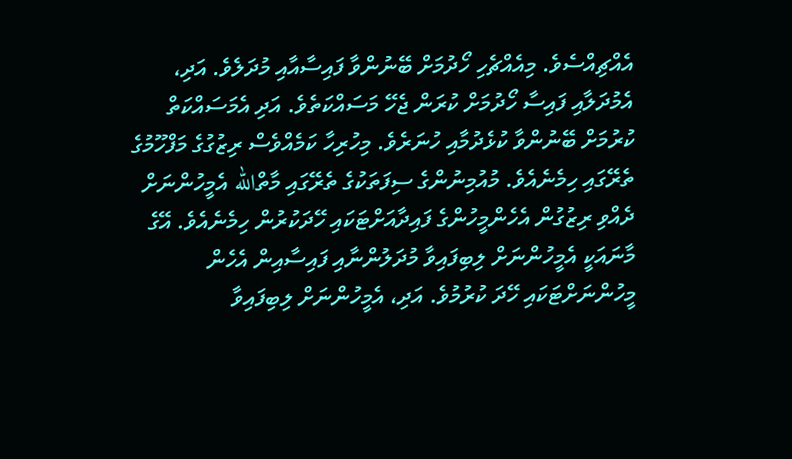އެއްޗިއްސެވެ. މިއެއްޗެހި ހޯދުމަށް ބޭނުންވާ ފައިސާއާއި މުދަލެވެ. އަދި، އެމުދަލާއި ފައިސާ ހޯދުމަށް ކުރަން ޖެހޭ މަސައްކަތެވެ. އަދި އެމަސައްކަތް ކުރުމަށް ބޭނުންވާ ކުޅެދުމާއި ހުނަރެވެ. މިހުރިހާ ކަމެއްވެސް ރިޒުގުގެ މަފްހޫމުގެ ތެރޭގައި ހިމެނެއެވެ. މުއުމިނުންގެ ސިފަތަކުގެ ތެރޭގައި މާތްالله އެމީހުންނަށް ދެއްވި ރިޒުގުން އެހެންމީހުންގެ ފައިދާއަށްޓަކައި ހޭދަކުރުން ހިމެނެއެވެ. އޭގެ މާނައަކީ އެމީހުންނަށް ލިބިފައިވާ މުދަލުންނާއި ފައިސާއިން އެހެން މީހުންނަށްޓަކައި ހޭދަ ކުރުމުވެ. އަދި، އެމީހުންނަށް ލިބިފައިވާ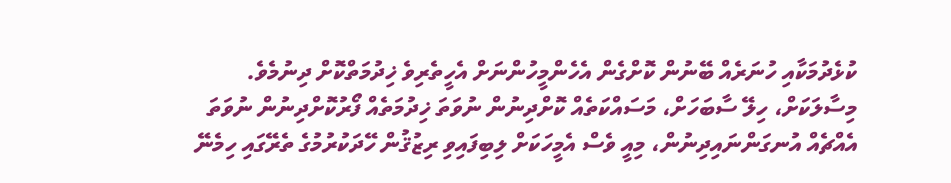ކުޅެދުމަކާއި ހުނަރެއް ބޭނުން ކޮށްގެން އެހެންމީހުންނަށް އެހީތެރިވެ ޚިދުމަތްކޮށް ދިނުމެވެ. މިސާލަކަށް، ހިލޭ ސާބަހަށް، މަސައްކަތެއް ކޮށްދިނުން ނުވަތަ ޚިދުމަތެއް ފޯރުކޮށްދިނުން ނުވަތަ އެއްޗެއް އުނގަންނައިދިނުން، މިއީ ވެސް އެމީހަކަށް ލިބިފައިވި ރިޒުޤުން ހޭދަކުރުމުގެ ތެރޭގައި ހިމެނޭ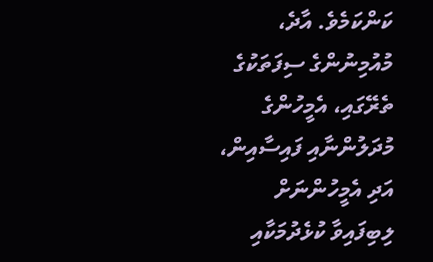ކަންކަމެވެ. އާދެ، މުއުމިނުންގެ ސިފަތަކުގެ ތެރޭގައި، އެމީހުންގެ މުދަލުންނާއި ފައިސާއިން، އަދި އެމީހުންނަށް ލިބިފައިވާ ކުޅެދުމަކާއި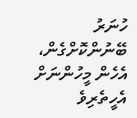ހުނަރު ބޭނުންކޮށްގެން، އެހެން މީހުންނަށް އެހީތެރިވެ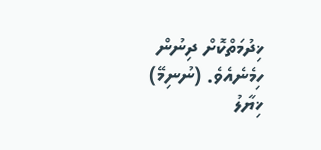ޚިދުމަތްކޮށް ދިނުން ހިމެނެއެވެ. (ނުނިމޭ)
ޚިޔާލު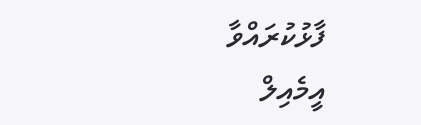ފާޅުކުރައްވާ
އީމެއިލް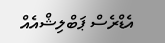އެޑްރެސް ޕަބްލިޝްއެއް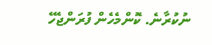ނުކުރާނެ. ކޮންމެހެން ފުރަންޖެހޭ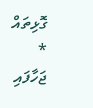ގޮޅިތައް * ޖަހާފައި